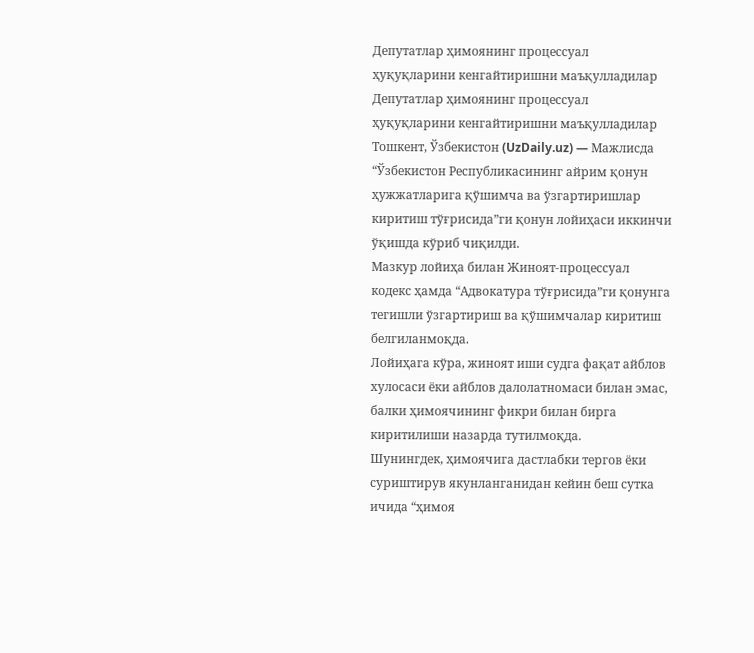Депутатлар ҳимоянинг процессуал ҳуқуқларини кенгайтиришни маъқулладилар
Депутатлар ҳимоянинг процессуал ҳуқуқларини кенгайтиришни маъқулладилар
Тошкент, Ўзбекистон (UzDaily.uz) — Мажлисда “Ўзбекистон Республикасининг айрим қонун ҳужжатларига қўшимча ва ўзгартиришлар киритиш тўғрисида”ги қонун лойиҳаси иккинчи ўқишда кўриб чиқилди.
Мазкур лойиҳа билан Жиноят-процессуал кодекс ҳамда “Адвокатура тўғрисида”ги қонунга тегишли ўзгартириш ва қўшимчалар киритиш белгиланмоқда.
Лойиҳага кўра, жиноят иши судга фақат айблов хулосаси ёки айблов далолатномаси билан эмас, балки ҳимоячининг фикри билан бирга киритилиши назарда тутилмоқда.
Шунингдек, ҳимоячига дастлабки тергов ёки суриштирув якунланганидан кейин беш сутка ичида “ҳимоя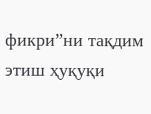фикри”ни тақдим этиш ҳуқуқи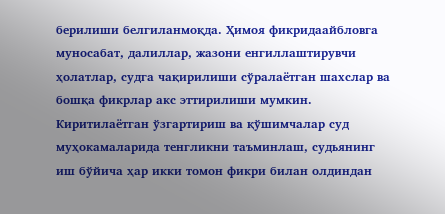берилиши белгиланмоқда. Ҳимоя фикридаайбловга муносабат, далиллар, жазони енгиллаштирувчи ҳолатлар, судга чақирилиши сўралаётган шахслар ва бошқа фикрлар акс эттирилиши мумкин.
Киритилаётган ўзгартириш ва қўшимчалар суд муҳокамаларида тенгликни таъминлаш, судьянинг иш бўйича ҳар икки томон фикри билан олдиндан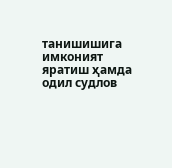танишишига имконият яратиш ҳамда одил судлов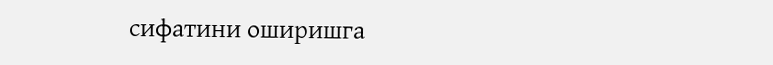сифатини оширишга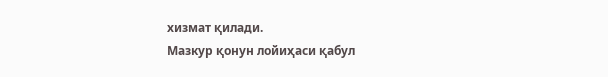хизмат қилади.
Мазкур қонун лойиҳаси қабул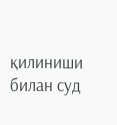қилиниши билан суд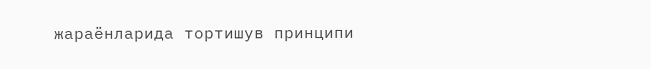жараёнларида тортишув принципи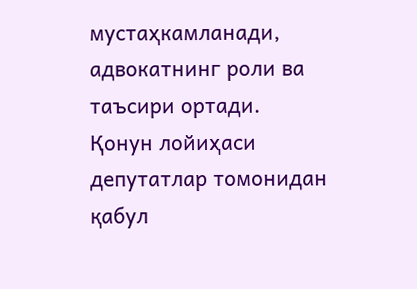мустаҳкамланади, адвокатнинг роли ва таъсири ортади.
Қонун лойиҳаси депутатлар томонидан қабул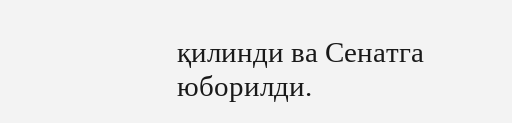қилинди ва Сенатга юборилди.